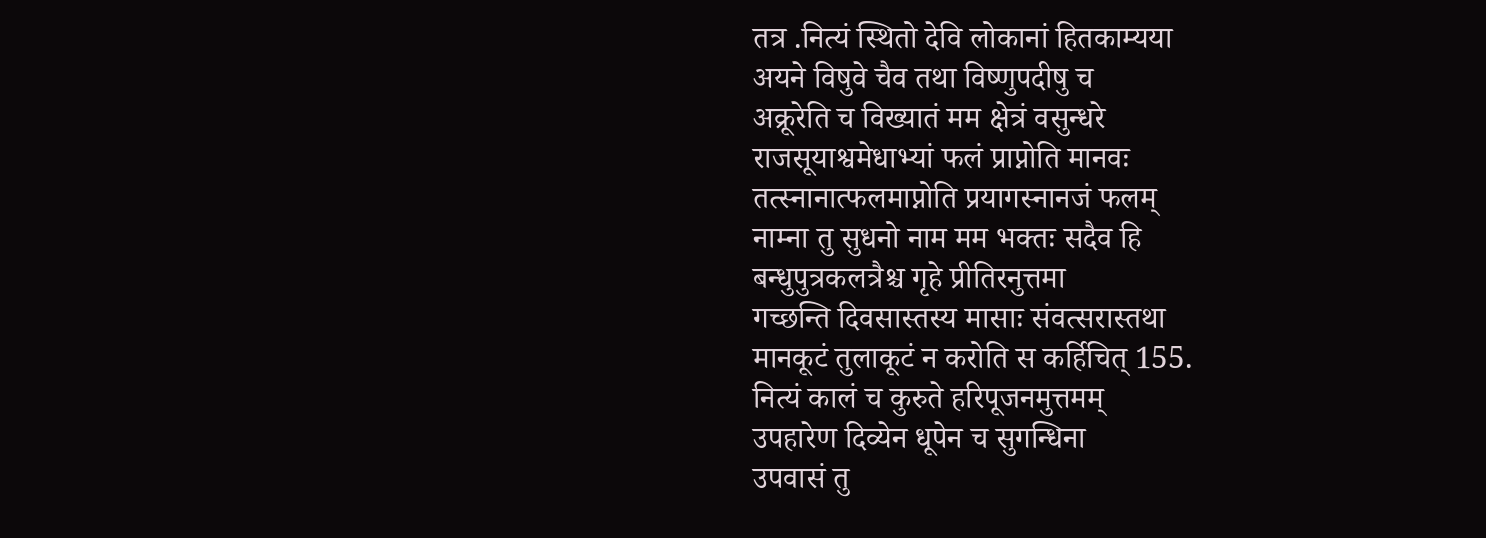तत्र .नित्यं स्थितो देवि लोकानां हितकाम्यया
अयने विषुवे चैव तथा विष्णुपदीषु च
अक्रूरेति च विख्यातं मम क्षेत्रं वसुन्धरे
राजसूयाश्वमेधाभ्यां फलं प्राप्नोति मानवः
तत्स्नानात्फलमाप्नोति प्रयागस्नानजं फलम्
नाम्ना तु सुधनो नाम मम भक्तः सदैव हि
बन्धुपुत्रकलत्रैश्च गृहे प्रीतिरनुत्तमा
गच्छन्ति दिवसास्तस्य मासाः संवत्सरास्तथा
मानकूटं तुलाकूटं न करोति स कर्हिचित् 155.
नित्यं कालं च कुरुते हरिपूजनमुत्तमम्
उपहारेण दिव्येन धूपेन च सुगन्धिना
उपवासं तु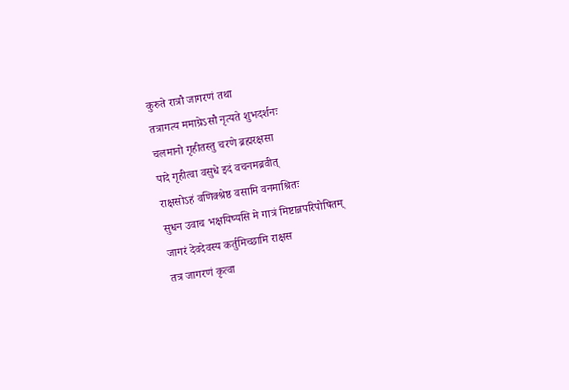कुरुते रात्रौ जागरणं तथा
तत्रागत्य ममाग्रेऽसौ नृत्यते शुभदर्शनः
चलमानो गृहीतस्तु चरणे ब्रह्मरक्षसा
पादे गृहीत्वा वसुधे इदं वचनमब्रवीत्
राक्षसोऽहं वणिक्श्रेष्ठ वसामि वनमाश्रितः
सुधन उवाच भक्षयिष्यसि मे गात्रं मिष्टान्नपरिपोषितम्
जागरं देवदेवस्य कर्तुमिच्छामि राक्षस
तत्र जागरणं कृत्वा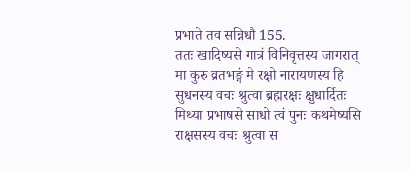प्रभाते तव सन्निधौ 155.
ततः खादिष्यसे गात्रं विनिवृत्तस्य जागरात्
मा कुरु व्रतभङ्गं मे रक्षो नारायणस्य हि
सुधनस्य वचः श्रुत्वा ब्रह्मरक्षः क्षुधार्दितः
मिथ्या प्रभाषसे साधो त्वं पुनः कथमेष्यसि
राक्षसस्य वचः श्रुत्वा स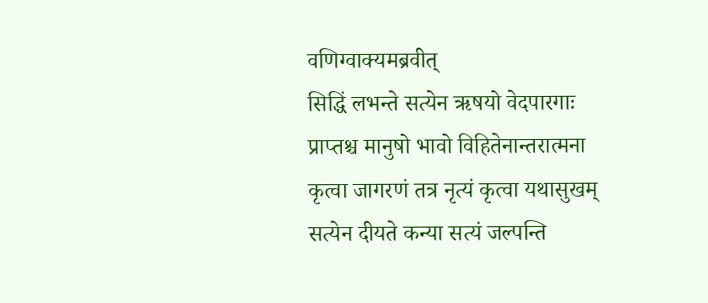वणिग्वाक्यमब्रवीत्
सिद्धिं लभन्ते सत्येन ऋषयो वेदपारगाः
प्राप्तश्च मानुषो भावो विहितेनान्तरात्मना
कृत्वा जागरणं तत्र नृत्यं कृत्वा यथासुखम्
सत्येन दीयते कन्या सत्यं जल्पन्ति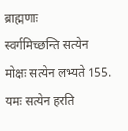ब्राह्मणाः
स्वर्गमिच्छन्ति सत्येन मोक्षः सत्येन लभ्यते 155.
यमः सत्येन हरति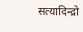सत्यादिन्द्रो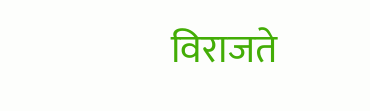विराजते